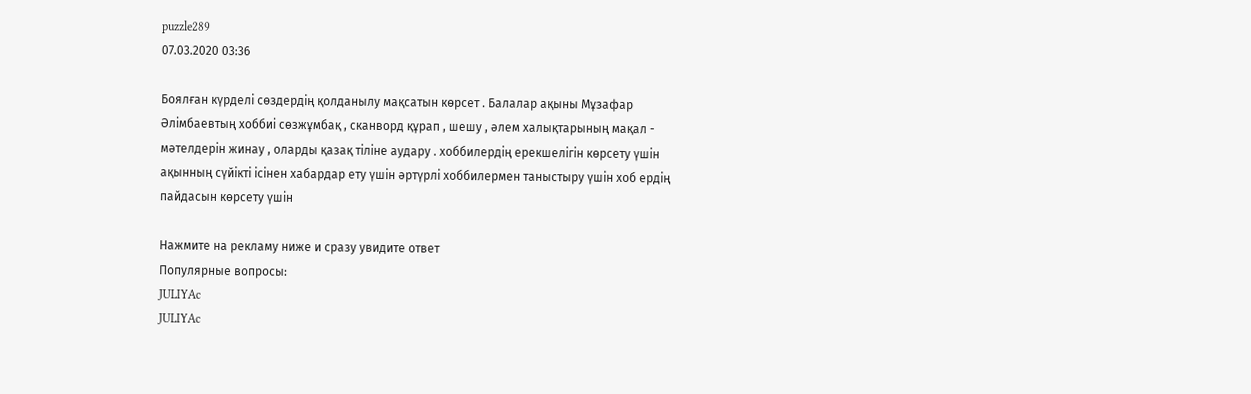puzzle289
07.03.2020 03:36

Боялған күрделі сөздердің қолданылу мақсатын көрсет . Балалар ақыны Мұзафар Әлімбаевтың хоббиі сөзжұмбақ , сканворд құрап , шешу , әлем халықтарының мақал - мәтелдерін жинау , оларды қазақ тіліне аудару . хоббилердің ерекшелігін көрсету үшін ақынның сүйікті ісінен хабардар ету үшін әртүрлі хоббилермен таныстыру үшін хоб ердің пайдасын көрсету үшін

Нажмите на рекламу ниже и сразу увидите ответ
Популярные вопросы:
JULIYAc
JULIYAc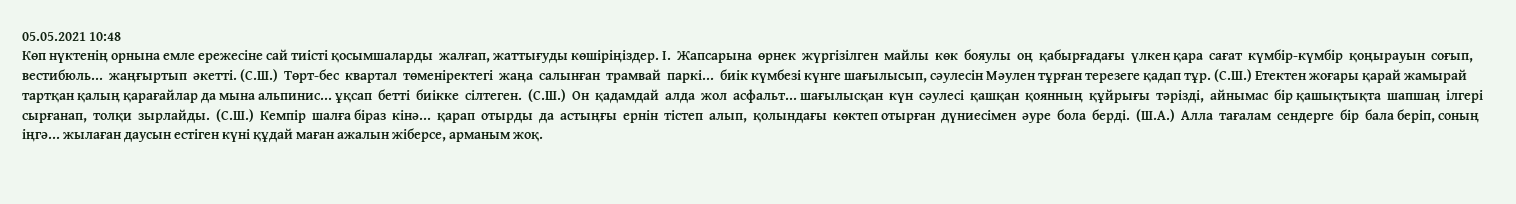05.05.2021 10:48
Көп нүктенің орнына емле ережесіне сай тиісті қосымшаларды  жалғап, жаттығуды көшіріңіздер. І.  Жапсарына  өрнек  жүргізілген  майлы  көк  бояулы  оң  қабырғадағы  үлкен қара  сағат  күмбір-күмбір  қоңырауын  соғып,  вестибюль...  жаңғыртып  әкетті. (С.Ш.)  Төрт-бес  квартал  төменіректегі  жаңа  салынған  трамвай  паркі...  биік күмбезі күнге шағылысып, сәулесін Мәулен тұрған терезеге қадап тұр. (С.Ш.) Етектен жоғары қарай жамырай тартқан қалың қарағайлар да мына альпинис... ұқсап  бетті  биікке  сілтеген.  (С.Ш.)  Он  қадамдай  алда  жол  асфальт... шағылысқан  күн  сәулесі  қашқан  қоянның  құйрығы  тәрізді,  айнымас  бір қашықтықта  шапшаң  ілгері  сырғанап,  толқи  зырлайды.  (С.Ш.)  Кемпір  шалға біраз  кінә...  қарап  отырды  да  астыңғы  ернін  тістеп  алып,  қолындағы  көктеп отырған  дүниесімен  әуре  бола  берді.  (Ш.А.)  Алла  тағалам  сендерге  бір  бала беріп, соның іңгә... жылаған даусын естіген күні құдай маған ажалын жіберсе, арманым жоқ.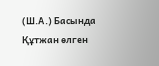(Ш.А.) Басында Құтжан өлген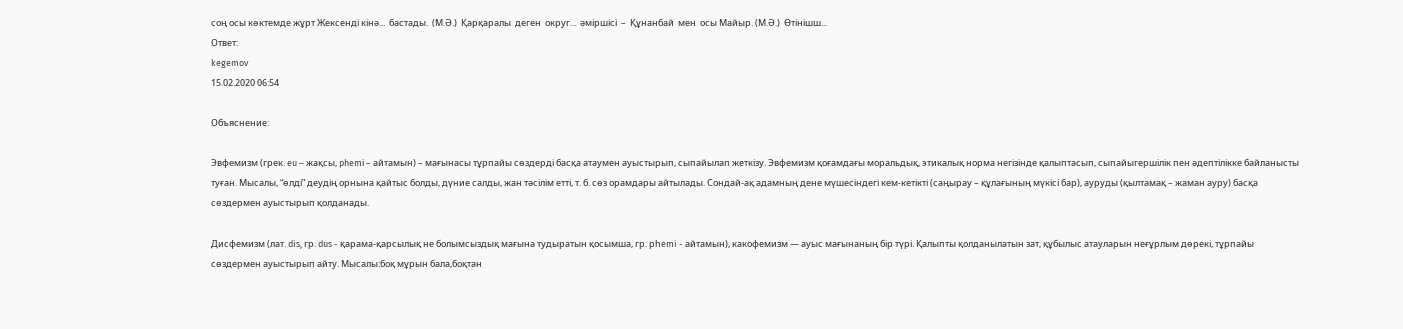соң осы көктемде жұрт Жексенді кінә...  бастады.  (М.Ә.)  Қарқаралы  деген  округ...  әміршісі  –  Құнанбай  мен  осы Майыр. (М.Ә.)  Өтінішш...
Ответ:
kegemov
15.02.2020 06:54

Объяснение:

Эвфемизм (грек. eu – жақсы, phemі – айтамын) – мағынасы тұрпайы сөздерді басқа атаумен ауыстырып, сыпайылап жеткізу. Эвфемизм қоғамдағы моральдық, этикалық норма негізінде қалыптасып, сыпайыгершілік пен әдептілікке байланысты туған. Мысалы, “өлді” деудің орнына қайтыс болды, дүние салды, жан тәсілім етті, т. б. сөз орамдары айтылады. Сондай-ақ адамның дене мүшесіндегі кем-кетікті (саңырау – құлағының мүкісі бар), ауруды (қылтамақ – жаман ауру) басқа сөздермен ауыстырып қолданады.

Дисфемизм (лат. dis, гр. dus - қарама-қарсылық не болымсыздық мағына тудыратын қосымша, гр. рһemi - айтамын), какофемизм — ауыс мағынаның бір түрі. Қалыпты қолданылатын зат, құбылыс атауларын неғұрлым дөрекі, тұрпайы сөздермен ауыстырып айту. Мысалы:боқ мұрын бала,боқтан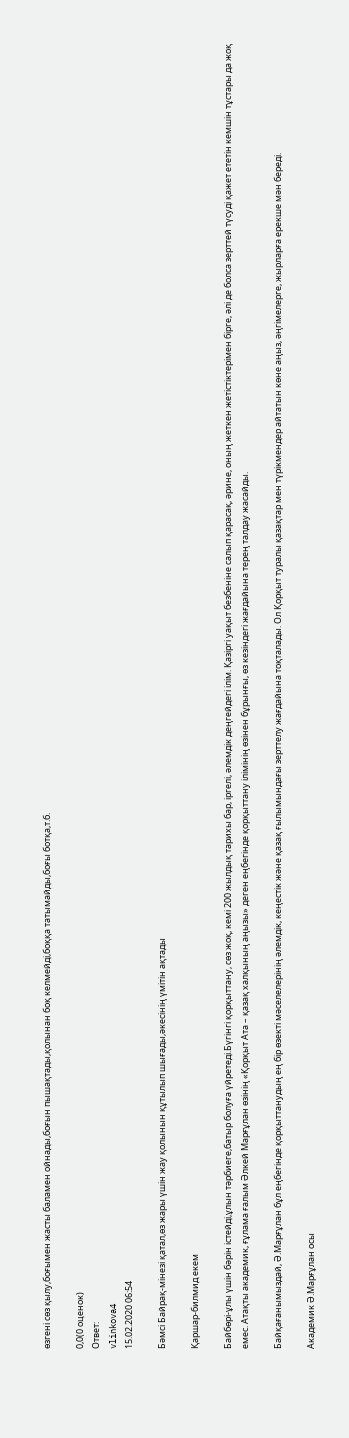өзгені сөз қылу,боғымен жасты баламен ойнады,боғын пышақтады,қолынан боқ келмейді,боққа татымайды,боғы ботқа,т.б.

0,0(0 оценок)
Ответ:
vlinkova4
15.02.2020 06:54

Бәмсі Байрақ-мінезі қатал,өз жары үшін жау қолынын құтылып шығады,әкесінің үмітін ақтады

Қаршар-билмид екем

Байбөрі-ұлы үшін бәрін істейді,ұлын тәрбиеге,батыр болуға үйретеді.Бүгінгі қорқыттану, сөз жоқ, кемі 200 жылдық тарихы бар, іргелі, әлемдік деңгейдегі ілім. Қазіргі уақыт безбеніне салып қарасақ, әрине, оның жеткен жетістіктерімен бірге, әлі де болса зерттей түсуді қажет ететін кемшін тұстары да жоқ емес. Атақты академик, ғұлама ғалым Әлкей Марғұлан өзінің «Қорқыт Ата – қазақ халқының аңызы» деген еңбегінде қорқыттану ілімінің өзінен бұрынғы, өз кезіндегі жағдайына терең талдау жасайды.

Байқағанымыздай, Ә.Марғұлан бұл еңбегінде қорқыттанудың ең бір өзекті мәселелерінің әлемдік, кеңестік және қазақ ғылымындағы зерттелу жағдайына тоқталады. Ол Қорқыт туралы қазақтар мен түрікмендер айтатын көне аңыз, әңгімелерге, жырларға ерекше мән береді.

Академик Ә.Марғұлан осы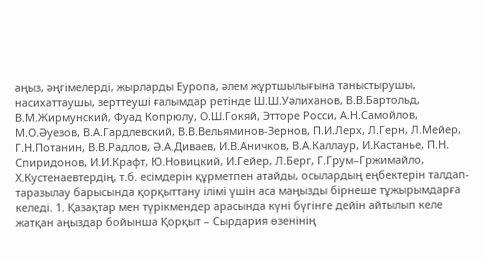аңыз, әңгімелерді, жырларды Еуропа, әлем жұртшылығына таныстырушы, насихаттаушы, зерттеуші ғалымдар ретінде Ш.Ш.Уәлиханов, В.В.Бартольд, В.М.Жирмунский, Фуад Копрюлу, О.Ш.Гокяй, Этторе Росси, А.Н.Самойлов, М.О.Әуезов, В.А.Гардлевский, В.В.Вельяминов-Зернов, П.И.Лерх, Л.Герн, Л.Мейер, Г.Н.Потанин, В.В.Радлов, Ә.А.Диваев, И.В.Аничков, В.А.Каллаур, И.Кастанье, П.Н. Спиридонов, И.И.Крафт, Ю.Новицкий, И.Гейер, Л.Берг, Г.Грум–Гржимайло, Х.Кустенаевтердің, т.б. есімдерін құрметпен атайды, осылардың еңбектерін талдап-таразылау барысында қорқыттану ілімі үшін аса маңызды бірнеше тұжырымдарға келеді. 1. Қазақтар мен түрікмендер арасында күні бүгінге дейін айтылып келе жатқан аңыздар бойынша Қорқыт – Сырдария өзенінің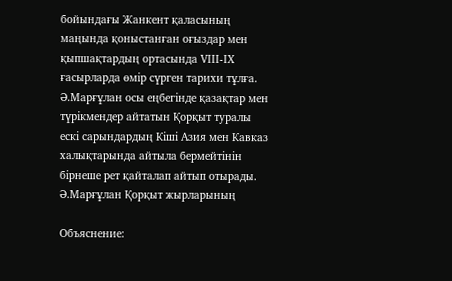бойындағы Жанкент қаласының маңында қоныстанған оғыздар мен қыпшақтардың ортасында VІІІ-ІХ ғасырларда өмір сүрген тарихи тұлға. Ә.Марғұлан осы еңбегінде қазақтар мен түрікмендер айтатын Қорқыт туралы ескі сарындардың Кіші Азия мен Кавказ халықтарында айтыла бермейтінін бірнеше рет қайталап айтып отырады. Ә.Марғұлан Қорқыт жырларының

Объяснение: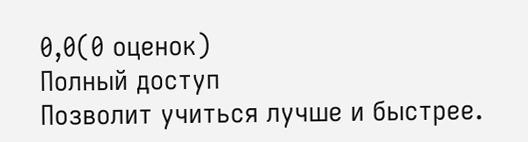0,0(0 оценок)
Полный доступ
Позволит учиться лучше и быстрее.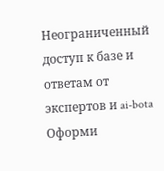Неограниченный доступ к базе и ответам от экспертов и ai-bota Оформи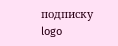подписку
logo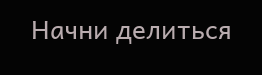Начни делиться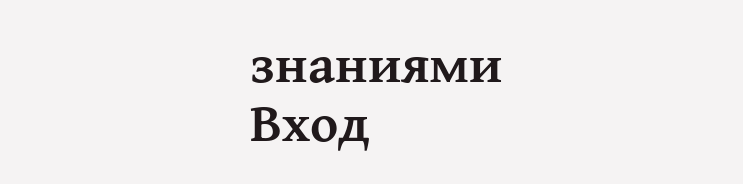знаниями
Вход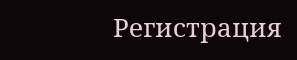Регистрация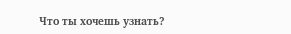Что ты хочешь узнать?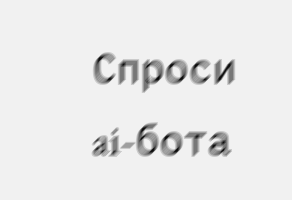Спроси ai-бота